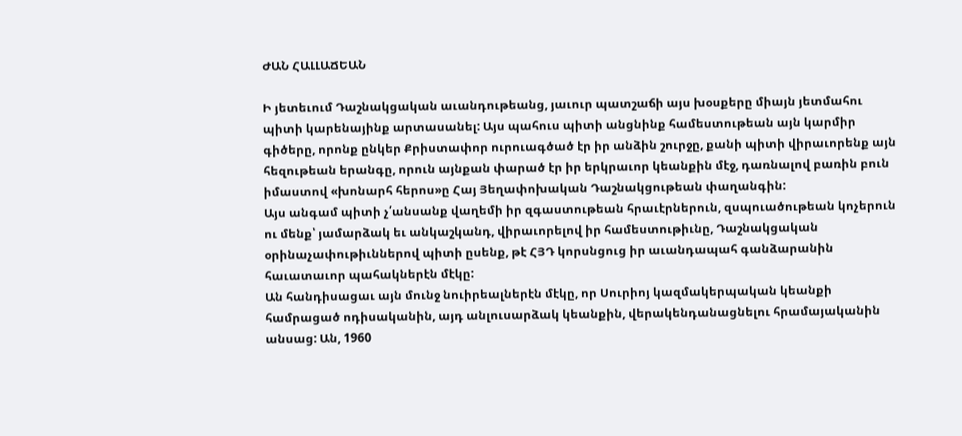ԺԱՆ ՀԱԼԼԱՃԵԱՆ

Ի յետեւում Դաշնակցական աւանդութեանց, յաւուր պատշաճի այս խօսքերը միայն յետմահու պիտի կարենայինք արտասանել: Այս պահուս պիտի անցնինք համեստութեան այն կարմիր գիծերը, որոնք ընկեր Քրիստափոր ուրուագծած էր իր անձին շուրջը, քանի պիտի վիրաւորենք այն հեզութեան երանգը, որուն այնքան փարած էր իր երկրաւոր կեանքին մէջ, դառնալով բառին բուն իմաստով «խոնարհ հերոս»ը Հայ Յեղափոխական Դաշնակցութեան փաղանգին:
Այս անգամ պիտի չ՛անսանք վաղեմի իր զգաստութեան հրաւէրներուն, զսպուածութեան կոչերուն ու մենք՝ յամարձակ եւ անկաշկանդ, վիրաւորելով իր համեստութիւնը, Դաշնակցական օրինաչափութիւններով պիտի ըսենք, թէ ՀՅԴ կորսնցուց իր աւանդապահ գանձարանին հաւատաւոր պահակներէն մէկը:
Ան հանդիսացաւ այն մունջ նուիրեալներէն մէկը, որ Սուրիոյ կազմակերպական կեանքի համրացած ոդիսականին, այդ անլուսարձակ կեանքին, վերակենդանացնելու հրամայականին անսաց: Ան, 1960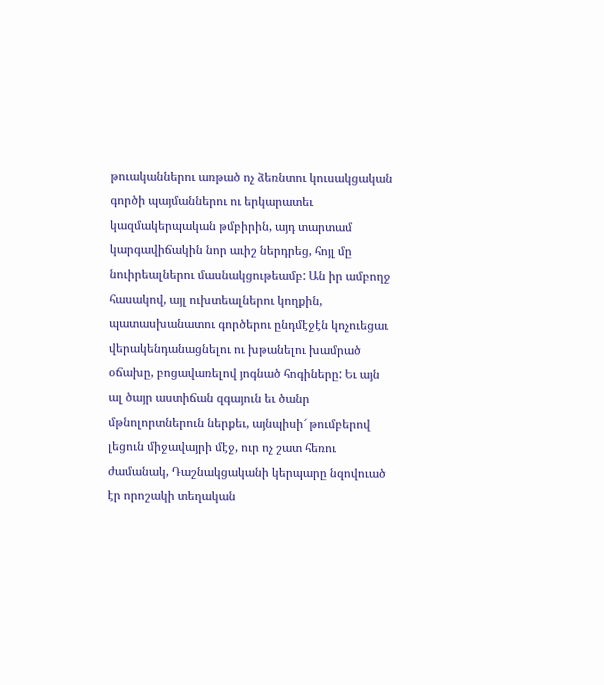թուականներու առթած ոչ ձեռնտու կուսակցական գործի պայմաններու ու երկարատեւ կազմակերպական թմբիրին, այդ տարտամ կարգավիճակին նոր աւիշ ներդրեց, հոյլ մը նուիրեալներու մասնակցութեամբ: Ան իր ամբողջ հասակով, այլ ուխտեալներու կողքին, պատասխանատու գործերու ընդմէջէն կոչուեցաւ վերակենդանացնելու ու խթանելու խամրած օճախը, բոցավառելով յոգնած հոգիները: Եւ այն ալ ծայր աստիճան զգայուն եւ ծանր մթնոլորտներուն ներքեւ, այնպիսի՜ թումբերով լեցուն միջավայրի մէջ, ուր ոչ շատ հեռու ժամանակ, Դաշնակցականի կերպարը նզովուած էր որոշակի տեղական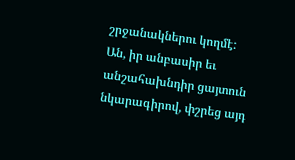շրջանակներու կողմէ:
Ան, իր անբասիր եւ անշահախնդիր ցայտուն նկարագիրով, փշրեց այդ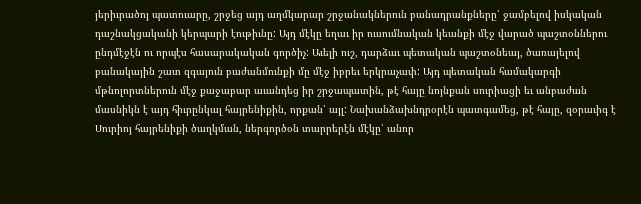յերիւրածոյ պատուարը, շրջեց այդ աղմկարար շրջանակներուն բանադրանքները՝ ջամբելով իսկական դաշնակցականի կերպարի էութիւնը: Այդ մէկը եղաւ իր ուսումնական կեանքի մէջ վարած պաշտօններու ընդմէջէն ու որպէս հասարակական գործիչ: Աւելի ուշ, դարձաւ պետական պաշտօնեայ, ծառայելով բանակային շատ զգայուն բաժանմունքի մը մէջ իբրեւ երկրաչափ: Այդ պետական համակարգի մթնոլորտներուն մէջ քաջաբար աւանդեց իր շրջապատին, թէ հայը նոյնքան սուրիացի եւ անբաժան մասնիկն է այդ հիւրընկալ հայրենիքին, որքան՝ այլ: Նախանձախնդրօրէն պատգամեց, թէ հայը, զօրաւիգ է Սուրիոյ հայրենիքի ծաղկման, ներգործօն տարրերէն մէկը՝ անոր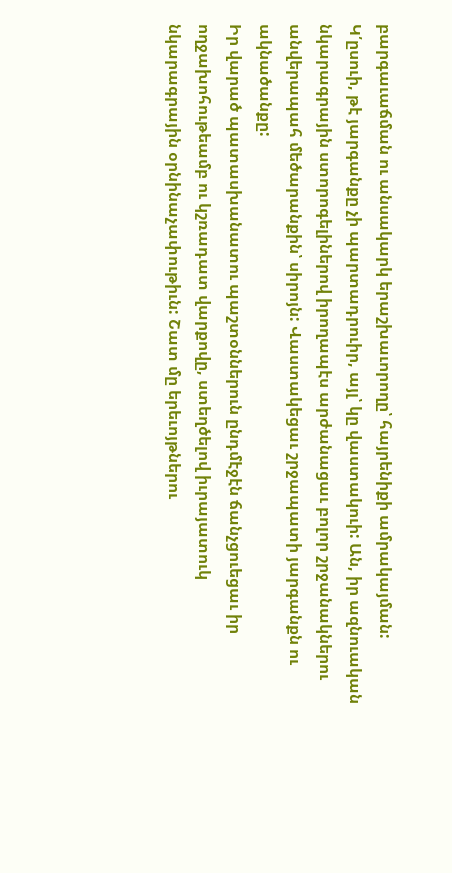բարգաւաճման ու անսակարկ երաշխաւորողը՝ հայրենիքի ամրակայման:
Կ՛ըսուի, թէ յարգանքը չի պարտադրուիր, այլ՝ կը վաստակուի: Ան, իր ազնուական նկարագրային ստորոգելիներով իրողապէս արժանացաւ բոլոր շրջանակներու անվերապահ մեծարանքին՝ սիրոյն: Վաստակեցաւ շրջապատի յարգանքն ու ակնածանքը:
Իր վարած պատասխանատու պաշտօններուն ընդմէջէն ճանչցուեցաւ իր ողջախոհութեամբ ու կշռադատ վարքովը, ստեղծելով իւրայատուկ նկարագրային օրնինաչափութիւն: Շատ մը երեւոյթներու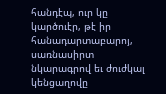հանդէպ, ուր կը կարծուէր, թէ իր հանադարտաբարոյ, սառնասիրտ նկարագրով եւ ժուժկալ կենցաղովը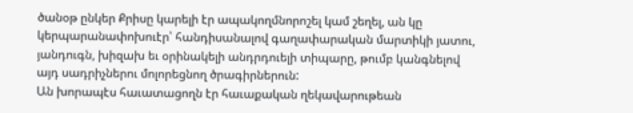ծանօթ ընկեր Քրիսը կարելի էր ապակողմնորոշել կամ շեղել, ան կը կերպարանափոխուէր՝ հանդիսանալով գաղափարական մարտիկի յատու, յանդուգն, խիզախ եւ օրինակելի անդրդուելի տիպարը, թումբ կանգնելով այդ սադրիչներու մոլորեցնող ծրագիրներուն:
Ան խորապէս հաւատացողն էր հաւաքական ղեկավարութեան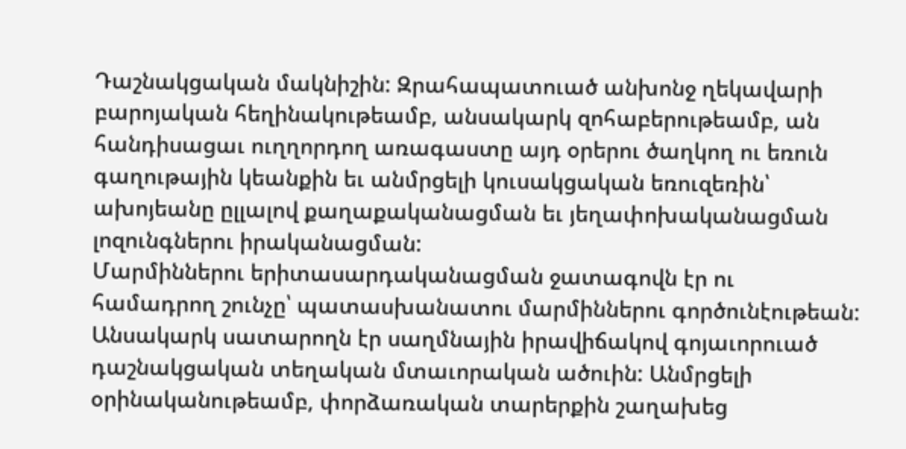Դաշնակցական մակնիշին: Զրահապատուած անխոնջ ղեկավարի բարոյական հեղինակութեամբ, անսակարկ զոհաբերութեամբ, ան հանդիսացաւ ուղղորդող առագաստը այդ օրերու ծաղկող ու եռուն գաղութային կեանքին եւ անմրցելի կուսակցական եռուզեռին՝ ախոյեանը ըլլալով քաղաքականացման եւ յեղափոխականացման լոզունգներու իրականացման:
Մարմիններու երիտասարդականացման ջատագովն էր ու համադրող շունչը՝ պատասխանատու մարմիններու գործունէութեան: Անսակարկ սատարողն էր սաղմնային իրավիճակով գոյաւորուած դաշնակցական տեղական մտաւորական ածուին: Անմրցելի օրինականութեամբ, փորձառական տարերքին շաղախեց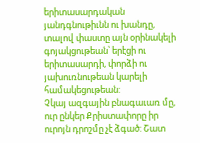երիտասարդական յանդգնութիւնն ու խանդը, տալով փաստը այն օրինակելի գոյակցութեան՝ երէցի ու երիտասարդի, փորձի ու յախուռնութեան կարելի համակեցութեան:
Չկայ ազգային բնագաւառ մը, ուր ընկեր Քրիստափորը իր ուրոյն դրոշմը չէ ձգած: Շատ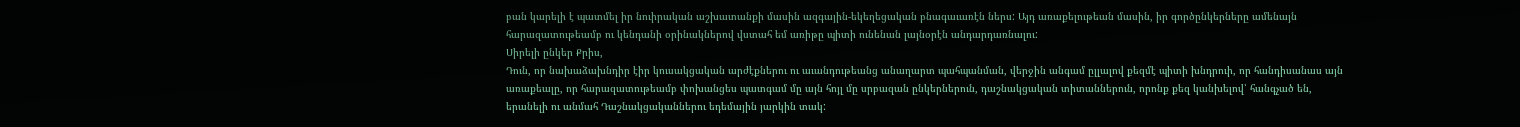բան կարելի է պատմել իր նուիրական աշխատանքի մասին ազգային-եկեղեցական բնագաւառէն ներս: Այդ առաքելութեան մասին, իր գործընկերները ամենայն հարազատութեամբ ու կենդանի օրինակներով վստահ եմ առիթը պիտի ունենան լայնօրէն անդարդառնալու:
Սիրելի ընկեր Քրիս,
Դուն, որ նախաձախնդիր էիր կուսակցական արժէքներու ու աւանդութեանց անաղարտ պահպանման, վերջին անգամ ըլլալով քեզմէ պիտի խնդրուի, որ հանդիսանաս այն առաքեալը, որ հարազատութեամբ փոխանցես պատգամ մը այն հոյլ մը սրբազան ընկերներուն, դաշնակցական տիտաններուն, որոնք քեզ կանխելով՝ հանգչած են, երանելի ու անմահ Դաշնակցականներու եդեմային յարկին տակ: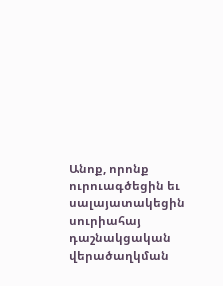Անոք, որոնք ուրուագծեցին եւ սալայատակեցին սուրիահայ դաշնակցական վերածաղկման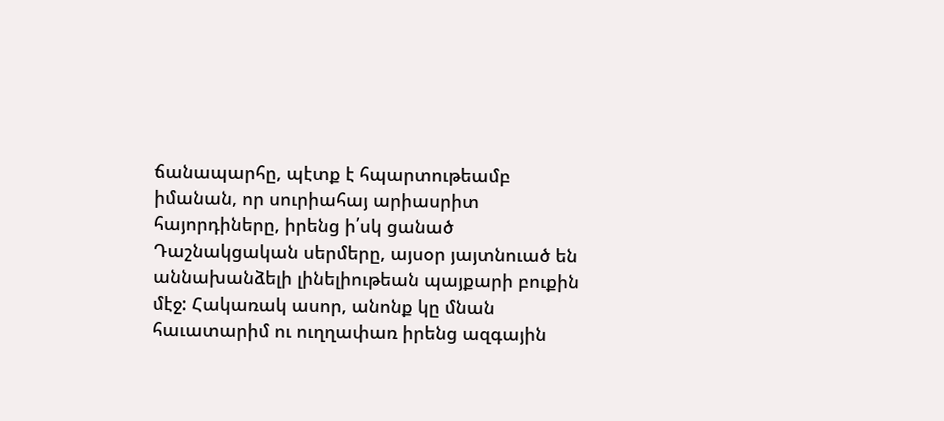ճանապարհը, պէտք է հպարտութեամբ իմանան, որ սուրիահայ արիասրիտ հայորդիները, իրենց ի՛սկ ցանած Դաշնակցական սերմերը, այսօր յայտնուած են աննախանձելի լինելիութեան պայքարի բուքին մէջ: Հակառակ ասոր, անոնք կը մնան հաւատարիմ ու ուղղափառ իրենց ազգային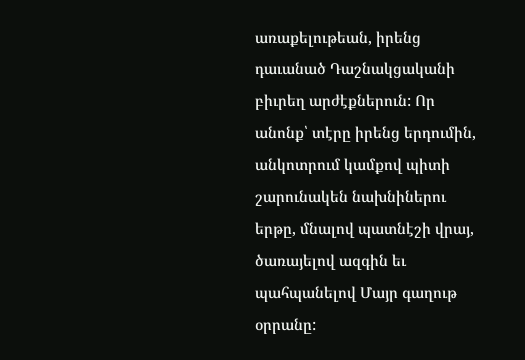առաքելութեան, իրենց դաւանած Դաշնակցականի բիւրեղ արժէքներուն: Որ անոնք՝ տէրը իրենց երդումին, անկոտրում կամքով պիտի շարունակեն նախնիներու երթը, մնալով պատնէշի վրայ, ծառայելով ազգին եւ պահպանելով Մայր գաղութ օրրանը: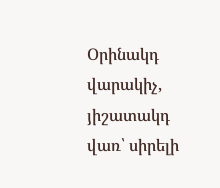Օրինակդ վարակիչ, յիշատակդ վառ՝ սիրելի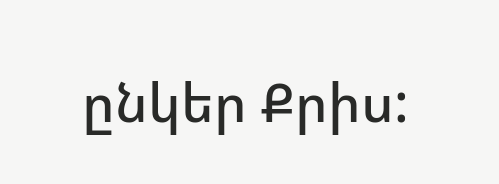ընկեր Քրիս: